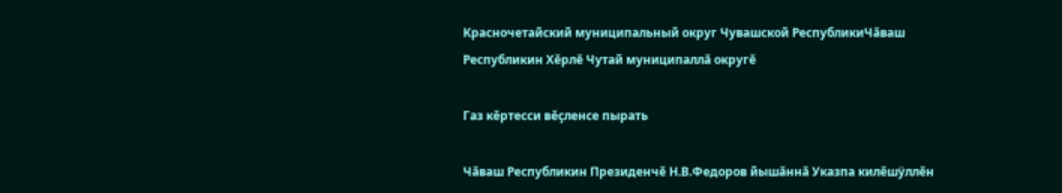Красночетайский муниципальный округ Чувашской РеспубликиЧăваш Республикин Хĕрлĕ Чутай муниципаллă округĕ

Газ кĕртесси вĕçленсе пырать

Чăваш Республикин Президенчĕ Н.В.Федоров йышăннă Указпа килĕшÿллĕн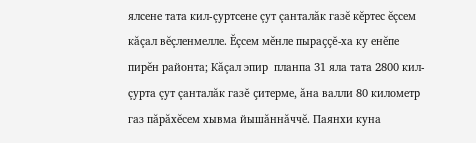ялсене тата кил-çуртсене çут çанталăк газĕ кĕртес ĕçсем кăçал вĕçленмелле. Ĕçсем мĕнле пыраççĕ-ха ку енĕпе пирĕн районта; Кăçал эпир  планпа 31 яла тата 2800 кил-çурта çут çанталăк газĕ çитерме, ăна валли 80 километр газ пăрăхĕсем хывма йышăннăччĕ. Паянхи куна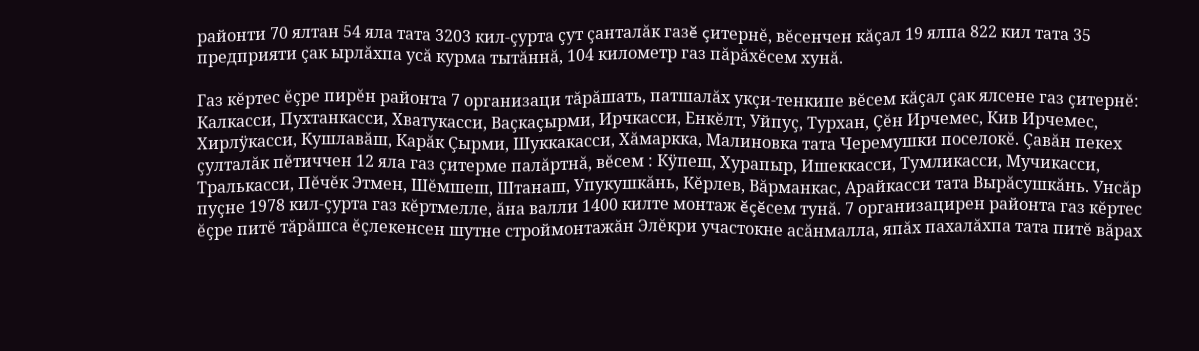районти 70 ялтан 54 яла тата 3203 кил-çурта çут çанталăк газĕ çитернĕ, вĕсенчен кăçал 19 ялпа 822 кил тата 35 предприяти çак ырлăхпа усă курма тытăннă, 104 километр газ пăрăхĕсем хунă.

Газ кĕртес ĕçре пирĕн районта 7 организаци тăрăшать, патшалăх укçи-тенкипе вĕсем кăçал çак ялсене газ çитернĕ: Калкасси, Пухтанкасси, Хватукасси, Ваçкаçырми, Ирчкасси, Енкĕлт, Уйпуç, Турхан, Çĕн Ирчемес, Кив Ирчемес, Хирлÿкасси, Кушлавăш, Карăк Çырми, Шуккакасси, Хăмаркка, Малиновка тата Черемушки поселокĕ. Çавăн пекех çулталăк пĕтиччен 12 яла газ çитерме палăртнă, вĕсем : Кÿпеш, Хурапыр, Ишеккасси, Тумликасси, Мучикасси, Тралькасси, Пĕчĕк Этмен, Шĕмшеш, Штанаш, Упукушкăнь, Кĕрлев, Вăрманкас, Арайкасси тата Вырăсушкăнь. Унсăр пуçне 1978 кил-çурта газ кĕртмелле, ăна валли 1400 килте монтаж ĕçĕсем тунă. 7 организацирен районта газ кĕртес ĕçре питĕ тăрăшса ĕçлекенсен шутне строймонтажăн Элĕкри участокне асăнмалла, япăх пахалăхпа тата питĕ вăрах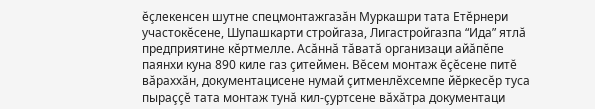ĕçлекенсен шутне спецмонтажгазăн Муркашри тата Етĕрнери участокĕсене, Шупашкарти стройгаза, Лигастройгазпа “Ида” ятлă предприятине кĕртмелле. Асăннă тăватă организаци айăпĕпе паянхи куна 890 киле газ çитеймен. Вĕсем монтаж ĕçĕсене питĕ вăраххăн, документацисене нумай çитменлĕхсемпе йĕркесĕр туса пыраççĕ тата монтаж тунă кил-çуртсене вăхăтра документаци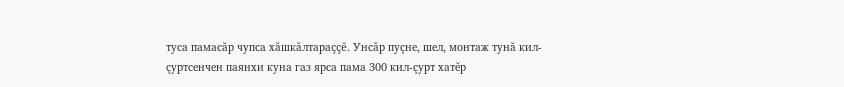туса памасăр чупса хăшкăлтараççĕ. Унсăр пуçне, шел, монтаж тунă кил-çуртсенчен паянхи куна газ ярса пама 300 кил-çурт хатĕр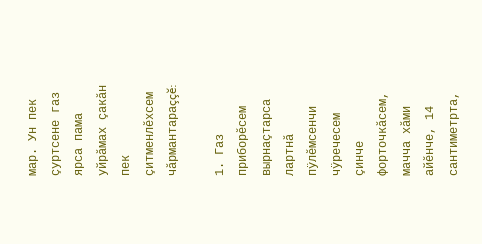мар. Ун пек çуртсене газ ярса пама уйрăмах çакăн пек çитменлĕхсем чăрмантараççĕ:

1. Газ приборĕсем вырнаçтарса лартнă пÿлĕмсенчи чÿречесем çинче форточкăсем, мачча хăми айĕнче, 14 сантиметрта,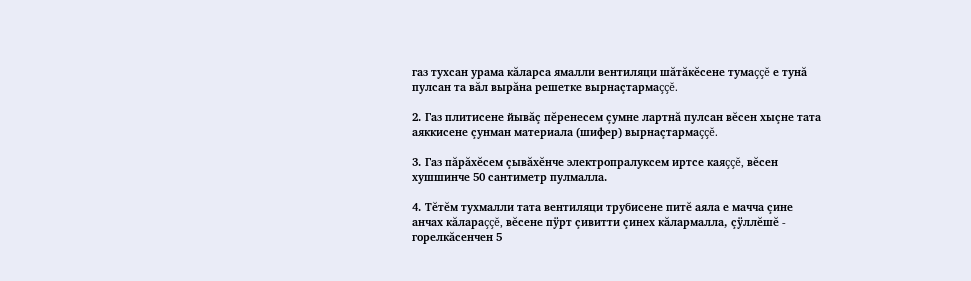газ тухсан урама кăларса ямалли вентиляци шăтăкĕсене тумаççĕ е тунă пулсан та вăл вырăна решетке вырнаçтармаççĕ.

2. Газ плитисене йывăç пĕренесем çумне лартнă пулсан вĕсен хыçне тата аяккисене çунман материала (шифер) вырнаçтармаççĕ.

3. Газ пăрăхĕсем çывăхĕнче электропралуксем иртсе каяççĕ, вĕсен хушшинче 50 сантиметр пулмалла.

4. Тĕтĕм тухмалли тата вентиляци трубисене питĕ аяла е мачча çине анчах кăлараççĕ, вĕсене пÿрт çивитти çинех кăлармалла, çÿллĕшĕ - горелкăсенчен 5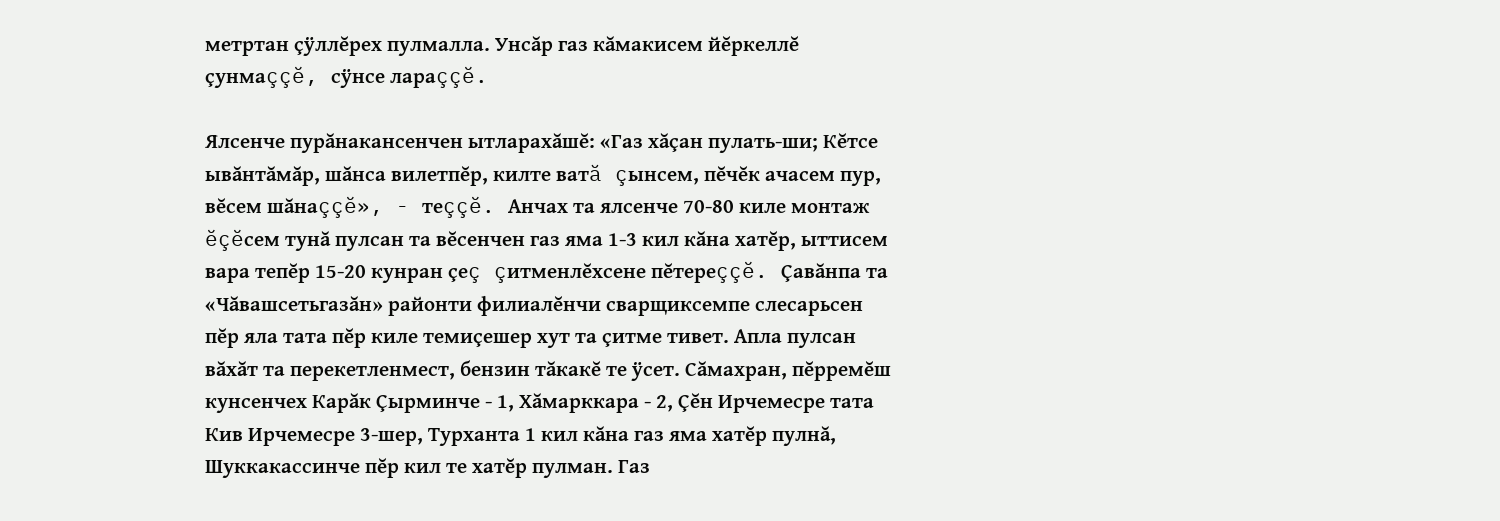метртан çÿллĕрех пулмалла. Унсăр газ кăмакисем йĕркеллĕ çунмаççĕ, сÿнсе лараççĕ.

Ялсенче пурăнакансенчен ытларахăшĕ: «Газ хăçан пулать-ши; Кĕтсе ывăнтăмăр, шăнса вилетпĕр, килте ватă çынсем, пĕчĕк ачасем пур, вĕсем шăнаççĕ», - теççĕ. Анчах та ялсенче 70-80 киле монтаж ĕçĕсем тунă пулсан та вĕсенчен газ яма 1-3 кил кăна хатĕр, ыттисем вара тепĕр 15-20 кунран çеç çитменлĕхсене пĕтереççĕ. Çавăнпа та «Чăвашсетьгазăн» районти филиалĕнчи сварщиксемпе слесарьсен пĕр яла тата пĕр киле темиçешер хут та çитме тивет. Апла пулсан вăхăт та перекетленмест, бензин тăкакĕ те ÿсет. Сăмахран, пĕрремĕш кунсенчех Карăк Çырминче - 1, Хăмарккара - 2, Çĕн Ирчемесре тата Кив Ирчемесре 3-шер, Турханта 1 кил кăна газ яма хатĕр пулнă, Шуккакассинче пĕр кил те хатĕр пулман. Газ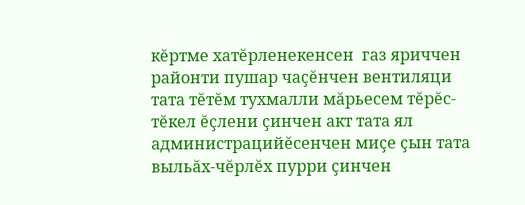кĕртме хатĕрленекенсен  газ яриччен районти пушар чаçĕнчен вентиляци тата тĕтĕм тухмалли мăрьесем тĕрĕс-тĕкел ĕçлени çинчен акт тата ял администрацийĕсенчен миçе çын тата выльăх-чĕрлĕх пурри çинчен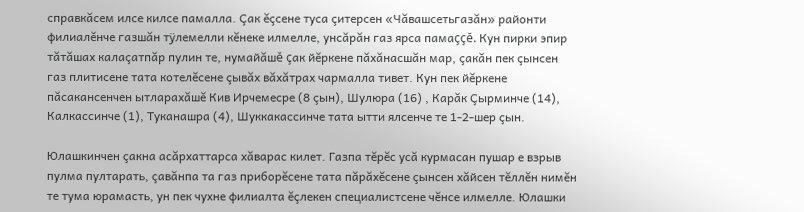справкăсем илсе килсе памалла. Çак ĕçсене туса çитерсен «Чăвашсетьгазăн» районти филиалĕнче газшăн тÿлемелли кĕнеке илмелле, унсăрăн газ ярса памаççĕ. Кун пирки эпир тăтăшах калаçатпăр пулин те, нумайăшĕ çак йĕркене пăхăнасшăн мар, çакăн пек çынсен газ плитисене тата котелĕсене çывăх вăхăтрах чармалла тивет. Кун пек йĕркене пăсакансенчен ытларахăшĕ Кив Ирчемесре (8 çын), Шулюра (16) , Карăк Çырминче (14), Калкассинче (1), Туканашра (4), Шуккакассинче тата ытти ялсенче те 1-2-шер çын.

Юлашкинчен çакна асăрхаттарса хăварас килет. Газпа тĕрĕс усă курмасан пушар е взрыв пулма пултарать, çавăнпа та газ приборĕсене тата пăрăхĕсене çынсен хăйсен тĕллĕн нимĕн те тума юрамасть, ун пек чухне филиалта ĕçлекен специалистсене чĕнсе илмелле. Юлашки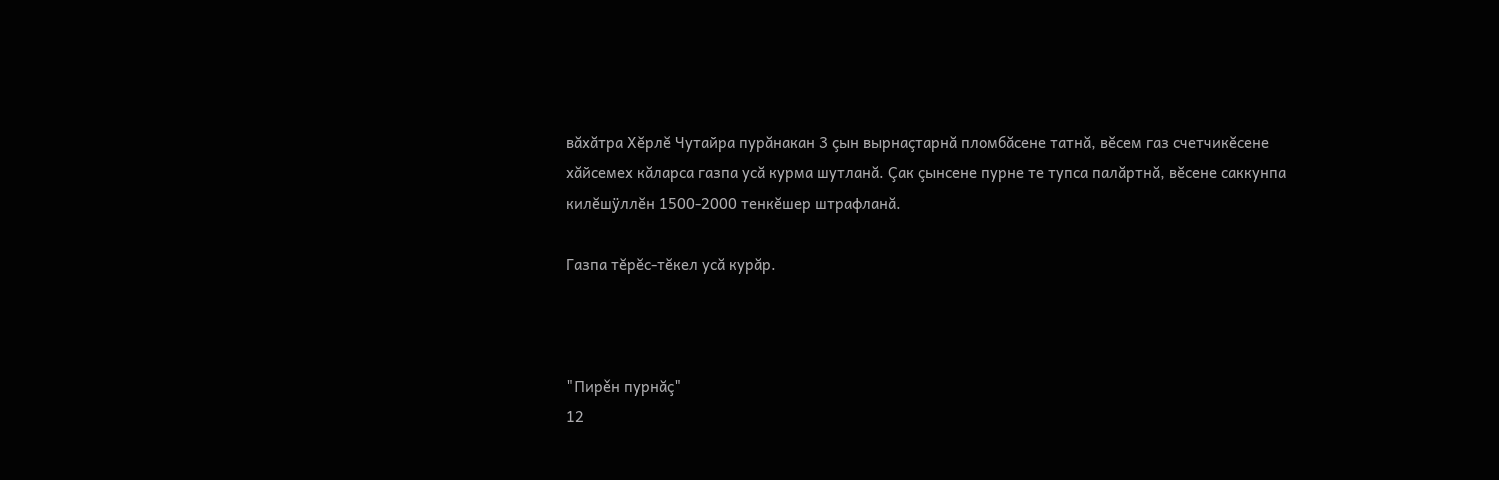вăхăтра Хĕрлĕ Чутайра пурăнакан 3 çын вырнаçтарнă пломбăсене татнă, вĕсем газ счетчикĕсене хăйсемех кăларса газпа усă курма шутланă. Çак çынсене пурне те тупса палăртнă, вĕсене саккунпа килĕшÿллĕн 1500-2000 тенкĕшер штрафланă.

Газпа тĕрĕс-тĕкел усă курăр.



"Пирěн пурнăç"
12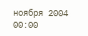ноября 2004
00:00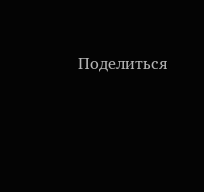Поделиться